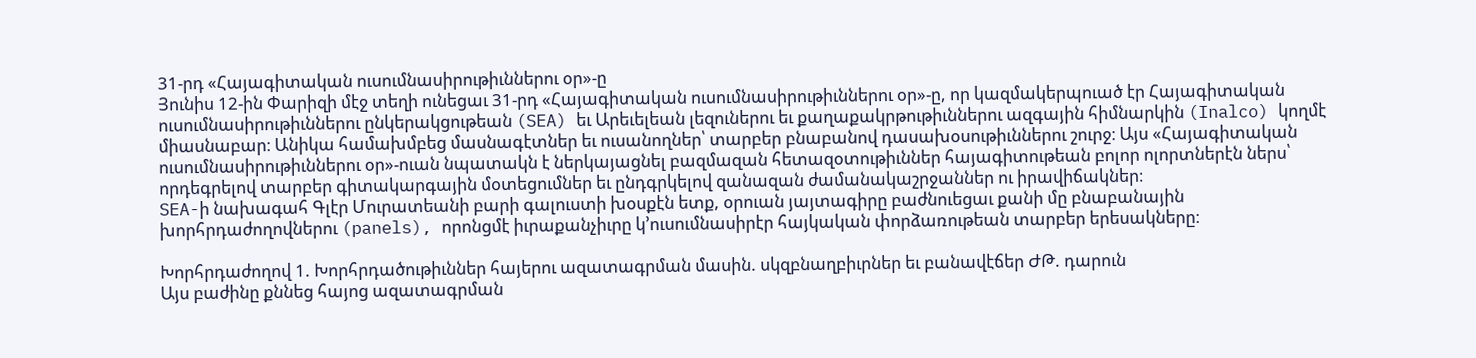31-րդ «Հայագիտական ուսումնասիրութիւններու օր»-ը
Յունիս 12-ին Փարիզի մէջ տեղի ունեցաւ 31-րդ «Հայագիտական ուսումնասիրութիւններու օր»-ը, որ կազմակերպուած էր Հայագիտական ուսումնասիրութիւններու ընկերակցութեան (SEA) եւ Արեւելեան լեզուներու եւ քաղաքակրթութիւններու ազգային հիմնարկին (Inalco) կողմէ միասնաբար։ Անիկա համախմբեց մասնագէտներ եւ ուսանողներ՝ տարբեր բնաբանով դասախօսութիւններու շուրջ։ Այս «Հայագիտական ուսումնասիրութիւններու օր»-ուան նպատակն է ներկայացնել բազմազան հետազօտութիւններ հայագիտութեան բոլոր ոլորտներէն ներս՝ որդեգրելով տարբեր գիտակարգային մօտեցումներ եւ ընդգրկելով զանազան ժամանակաշրջաններ ու իրավիճակներ։
SEA-ի նախագահ Գլէր Մուրատեանի բարի գալուստի խօսքէն ետք, օրուան յայտագիրը բաժնուեցաւ քանի մը բնաբանային խորհրդաժողովներու (panels), որոնցմէ իւրաքանչիւրը կ՚ուսումնասիրէր հայկական փորձառութեան տարբեր երեսակները։

Խորհրդաժողով 1. Խորհրդածութիւններ հայերու ազատագրման մասին. սկզբնաղբիւրներ եւ բանավէճեր ԺԹ. դարուն
Այս բաժինը քննեց հայոց ազատագրման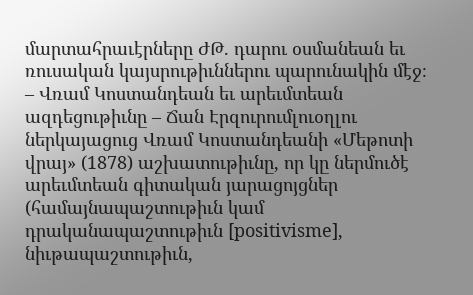մարտահրաւէրները ԺԹ. դարու օսմանեան եւ ռուսական կայսրութիւններու պարունակին մէջ։
– Վռամ Կոստանդեան եւ արեւմտեան ազդեցութիւնը – Ճան Էրզուրումլուօղլու ներկայացուց Վռամ Կոստանդեանի «Մեթոտի վրայ» (1878) աշխատութիւնը, որ կը ներմուծէ արեւմտեան գիտական յարացոյցներ (համայնապաշտութիւն կամ դրականապաշտութիւն [positivisme], նիւթապաշտութիւն,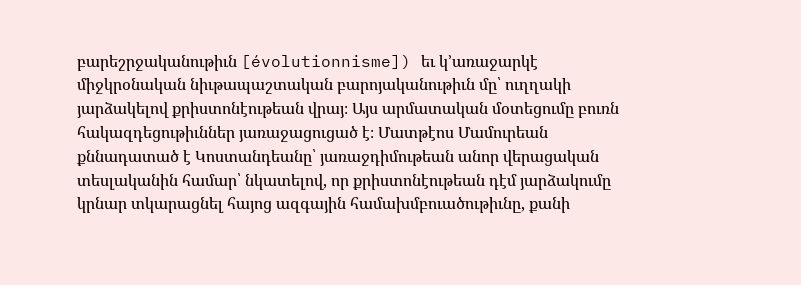բարեշրջականութիւն [évolutionnisme]) եւ կ՚առաջարկէ միջկրօնական նիւթապաշտական բարոյականութիւն մը՝ ուղղակի յարձակելով քրիստոնէութեան վրայ։ Այս արմատական մօտեցումը բուռն հակազդեցութիւններ յառաջացուցած է։ Մատթէոս Մամուրեան քննադատած է Կոստանդեանը՝ յառաջդիմութեան անոր վերացական տեսլականին համար՝ նկատելով, որ քրիստոնէութեան դէմ յարձակումը կրնար տկարացնել հայոց ազգային համախմբուածութիւնը, քանի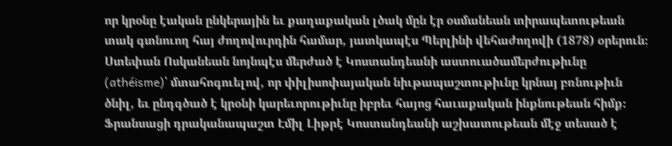որ կրօնը էական ընկերային եւ քաղաքական լծակ մըն էր օսմանեան տիրապետութեան տակ գտնուող հայ ժողովուրդին համար, յատկապէս Պերլինի վեհաժողովի (1878) օրերուն։ Ստեփան Ոսկանեան նոյնպէս մերժած է Կոստանդեանի աստուածամերժութիւնը (athéisme)՝ մտահոգուելով, որ փիլիսոփայական նիւթապաշտութիւնը կրնայ բռնութիւն ծնիլ, եւ ընդգծած է կրօնի կարեւորութիւնը իբրեւ հայոց հաւաքական ինքնութեան հիմք։ Ֆրանսացի դրականապաշտ Էմիլ Լիթրէ Կոստանդեանի աշխատութեան մէջ տեսած է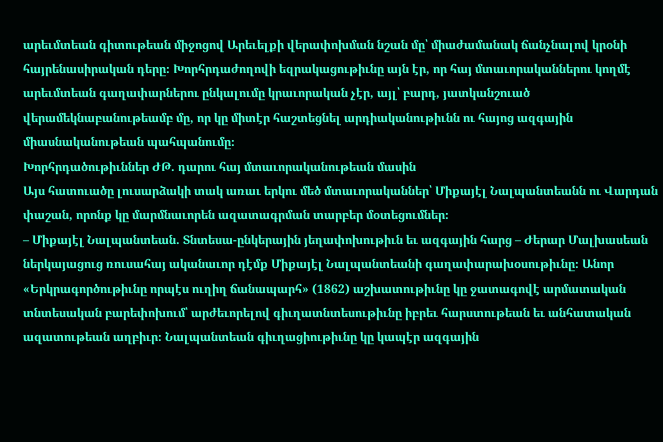արեւմտեան գիտութեան միջոցով Արեւելքի վերափոխման նշան մը՝ միաժամանակ ճանչնալով կրօնի հայրենասիրական դերը։ Խորհրդաժողովի եզրակացութիւնը այն էր, որ հայ մտաւորականներու կողմէ արեւմտեան գաղափարներու ընկալումը կրաւորական չէր, այլ՝ բարդ, յատկանշուած վերամեկնաբանութեամբ մը, որ կը միտէր հաշտեցնել արդիականութիւնն ու հայոց ազգային միասնականութեան պահպանումը։
Խորհրդածութիւններ ԺԹ. դարու հայ մտաւորականութեան մասին
Այս հատուածը լուսարձակի տակ առաւ երկու մեծ մտաւորականներ՝ Միքայէլ Նալպանտեանն ու Վարդան փաշան, որոնք կը մարմնաւորեն ազատագրման տարբեր մօտեցումներ։
– Միքայէլ Նալպանտեան. Տնտեսա-ընկերային յեղափոխութիւն եւ ազգային հարց – Ժերար Մալխասեան ներկայացուց ռուսահայ ականաւոր դէմք Միքայէլ Նալպանտեանի գաղափարախօսութիւնը։ Անոր «Երկրագործութիւնը որպէս ուղիղ ճանապարհ» (1862) աշխատութիւնը կը ջատագովէ արմատական տնտեսական բարեփոխում՝ արժեւորելով գիւղատնտեսութիւնը իբրեւ հարստութեան եւ անհատական ազատութեան աղբիւր։ Նալպանտեան գիւղացիութիւնը կը կապէր ազգային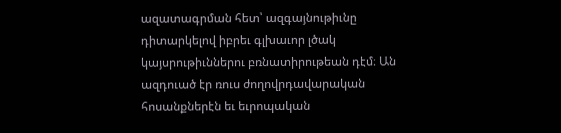ազատագրման հետ՝ ազգայնութիւնը դիտարկելով իբրեւ գլխաւոր լծակ կայսրութիւններու բռնատիրութեան դէմ։ Ան ազդուած էր ռուս ժողովրդավարական հոսանքներէն եւ եւրոպական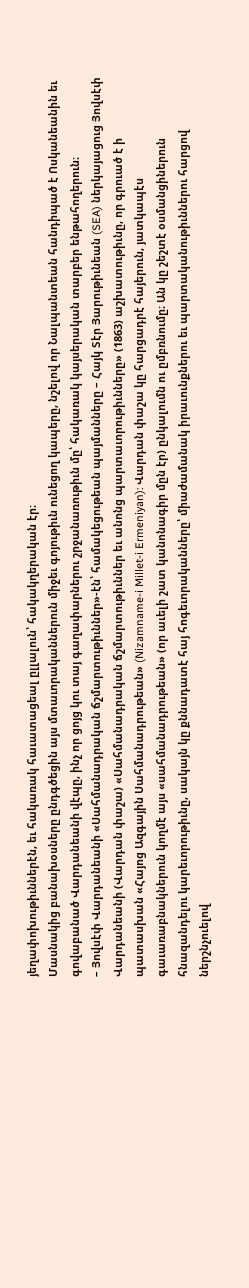յեղափոխութիւններէն, եւ հակառակ հաւատացեալ ըլլալուն՝ հակակղերական էր։
Մասնակից բանախօսները ընդգծեցին այս մտաւորականներուն միջեւ գոյութիւն ունեցող կապերը, նշելով որ Նալպանտեան հանդիպած է Ոսկանեանին եւ գովաբանած Վարդանեանի վէպը, ինչ որ ցոյց կու տայ գաղափարներու շրջանառութիւն մը՝ հակառակ կայսերական տարբեր ենթահողերուն։
– Յովսէփ Վարդանեանի «Սահմանադրական ճշմարտութիւններ»-էն՝ համակեցութեան պայմանները – Հայկ Տէր Յարութիւնեան (SEA) ներկայացուց Յովսէփ Վարդանեանի (Վարդան փաշա) «Սահմանադրական ճշմարտութիւններ եւ անոնց պարտաւորութիւնները» (1863) աշխատութիւնը, որ գրուած է ի պատասխան «Հայոց Ազգային Սահմանադրութեան» (Nizamname-i Millet-i Ermeniyan): Վարդան փաշա կը հարցադրէ հայերուն, յատկապէս գաւառաբնակներուն կողմէ այս «սահմանադրութեան» (որ աւելի շատ կանոնագիր մըն էր) ընկալումն ու ըմբռնումը։ Ան կը շեշտէ օսմանցիներուն հնազանդելու կարեւորութիւնը, սակայն կը քննադատէ հայ հոգեւորականները՝ միաժամանակ իրաւունքներու եւ պարտականութիւններու հարցով ներշնչուելով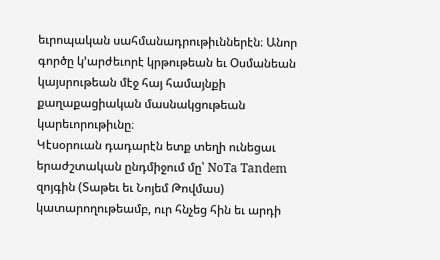եւրոպական սահմանադրութիւններէն։ Անոր գործը կ՚արժեւորէ կրթութեան եւ Օսմանեան կայսրութեան մէջ հայ համայնքի քաղաքացիական մասնակցութեան կարեւորութիւնը։
Կէսօրուան դադարէն ետք տեղի ունեցաւ երաժշտական ընդմիջում մը՝ NoTa Tandem զոյգին (Տաթեւ եւ Նոյեմ Թովմաս) կատարողութեամբ, ուր հնչեց հին եւ արդի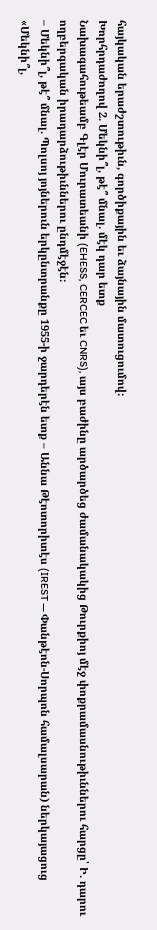հայկական երաժշտութիւն, գործիքային եւ ձայնային մատուցումով։
Խորհրդաժողով 2. Մեկնի՞լ, թէ՞ մնալ. մէկ դար ետք
Նախագահութեամբ Գլէր Մուրատեանի (EHESS, CERCEC եւ CNRS), այս բաժինը արծարծեց ժամանակակից Թուրքիոյ մէջ փոքրամասնութիւններու հարցը՝ Ի. դարու ողբերգական իրադարձութիւններու ընդմէջէն։
– Մեկնի՞լ, թէ՞ մնալ. Պոլսոյ յոյներուն երկընտրանքը 1955-ի ջարդերէն ետք – Աննա Թէոտորիտէս (IREST — Փանթէոն-Սորպոն համալսարան) ներկայացուց «Մեկնի՞լ,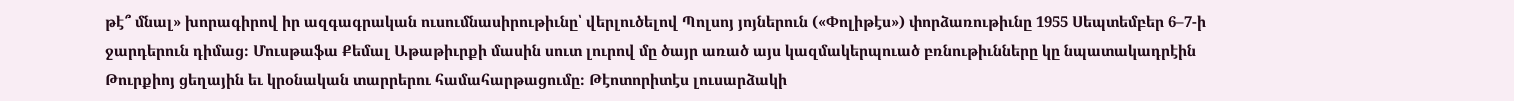թէ՞ մնալ» խորագիրով իր ազգագրական ուսումնասիրութիւնը՝ վերլուծելով Պոլսոյ յոյներուն («Փոլիթէս») փորձառութիւնը 1955 Սեպտեմբեր 6–7-ի ջարդերուն դիմաց։ Մուսթաֆա Քեմալ Աթաթիւրքի մասին սուտ լուրով մը ծայր առած այս կազմակերպուած բռնութիւնները կը նպատակադրէին Թուրքիոյ ցեղային եւ կրօնական տարրերու համահարթացումը։ Թէոտորիտէս լուսարձակի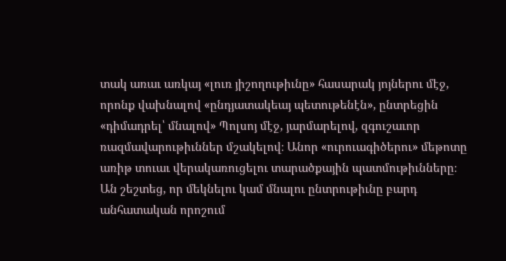տակ առաւ առկայ «լուռ յիշողութիւնը» հասարակ յոյներու մէջ, որոնք վախնալով «ընդյատակեայ պետութենէն», ընտրեցին «դիմադրել՝ մնալով» Պոլսոյ մէջ, յարմարելով, զգուշաւոր ռազմավարութիւններ մշակելով։ Անոր «ուրուագիծերու» մեթոտը առիթ տուաւ վերակառուցելու տարածքային պատմութիւնները։ Ան շեշտեց, որ մեկնելու կամ մնալու ընտրութիւնը բարդ անհատական որոշում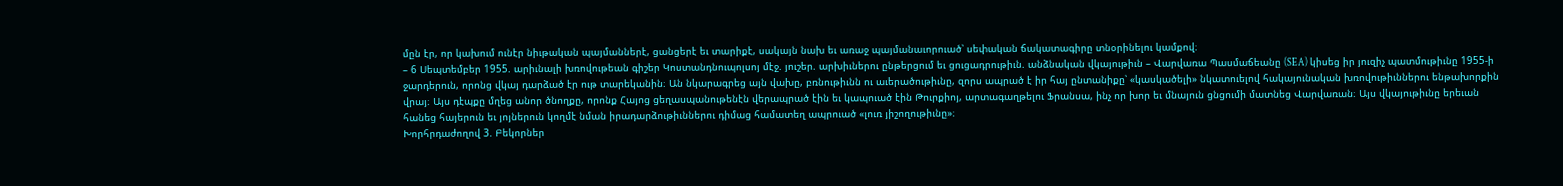մըն էր, որ կախում ունէր նիւթական պայմաններէ, ցանցերէ եւ տարիքէ, սակայն նախ եւ առաջ պայմանաւորուած՝ սեփական ճակատագիրը տնօրինելու կամքով։
– 6 Սեպտեմբեր 1955. արիւնալի խռովութեան գիշեր Կոստանդնուպոլսոյ մէջ. յուշեր. արխիւներու ընթերցում եւ ցուցադրութիւն. անձնական վկայութիւն – Վարվառա Պասմաճեանը (SEA) կիսեց իր յուզիչ պատմութիւնը 1955-ի ջարդերուն, որոնց վկայ դարձած էր ութ տարեկանին։ Ան նկարագրեց այն վախը, բռնութիւնն ու աւերածութիւնը, զորս ապրած է իր հայ ընտանիքը՝ «կասկածելի» նկատուելով հակայունական խռովութիւններու ենթախորքին վրայ։ Այս դէպքը մղեց անոր ծնողքը, որոնք Հայոց ցեղասպանութենէն վերապրած էին եւ կապուած էին Թուրքիոյ, արտագաղթելու Ֆրանսա, ինչ որ խոր եւ մնայուն ցնցումի մատնեց Վարվառան։ Այս վկայութիւնը երեւան հանեց հայերուն եւ յոյներուն կողմէ նման իրադարձութիւններու դիմաց համատեղ ապրուած «լուռ յիշողութիւնը»։
Խորհրդաժողով 3. Բեկորներ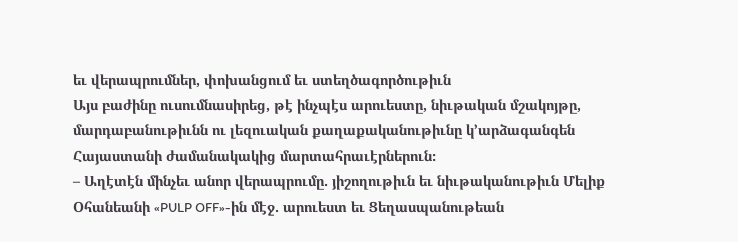եւ վերապրումներ, փոխանցում եւ ստեղծագործութիւն
Այս բաժինը ուսումնասիրեց, թէ ինչպէս արուեստը, նիւթական մշակոյթը, մարդաբանութիւնն ու լեզուական քաղաքականութիւնը կ՚արձագանգեն Հայաստանի ժամանակակից մարտահրաւէրներուն։
– Աղէտէն մինչեւ անոր վերապրումը. յիշողութիւն եւ նիւթականութիւն Մելիք Օհանեանի «PULP OFF»-ին մէջ. արուեստ եւ Ցեղասպանութեան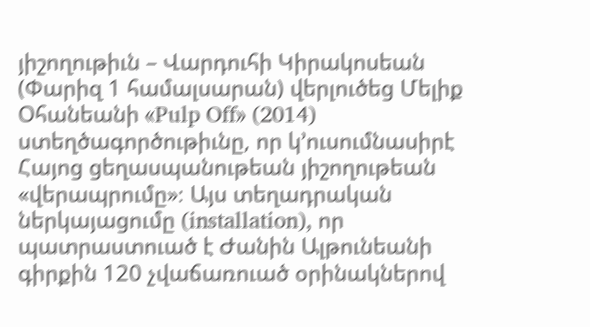յիշողութիւն – Վարդուհի Կիրակոսեան (Փարիզ 1 համալսարան) վերլուծեց Մելիք Օհանեանի «Pulp Off» (2014) ստեղծագործութիւնը, որ կ՚ուսումնասիրէ Հայոց ցեղասպանութեան յիշողութեան «վերապրումը»։ Այս տեղադրական ներկայացումը (installation), որ պատրաստուած է Ժանին Ալթունեանի գիրքին 120 չվաճառուած օրինակներով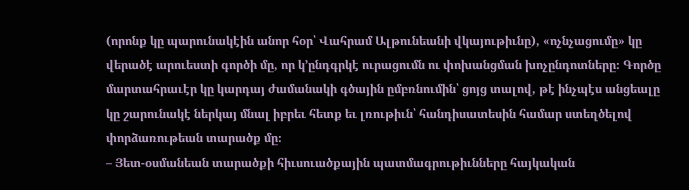(որոնք կը պարունակէին անոր հօր՝ Վահրամ Ալթունեանի վկայութիւնը), «ոչնչացումը» կը վերածէ արուեստի գործի մը, որ կ՚ընդգրկէ ուրացումն ու փոխանցման խոչընդոտները։ Գործը մարտահրաւէր կը կարդայ ժամանակի գծային ըմբռնումին՝ ցոյց տալով, թէ ինչպէս անցեալը կը շարունակէ ներկայ մնալ իբրեւ հետք եւ լռութիւն՝ հանդիսատեսին համար ստեղծելով փորձառութեան տարածք մը։
– Յետ-օսմանեան տարածքի հիւսուածքային պատմագրութիւնները հայկական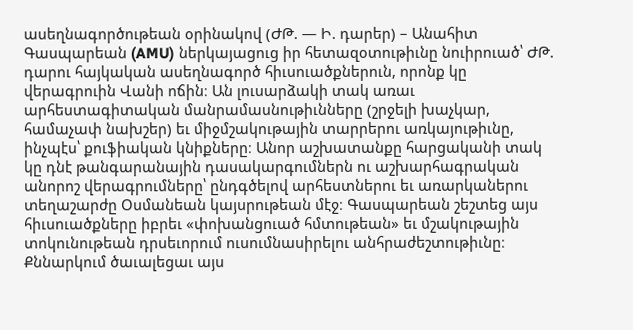ասեղնագործութեան օրինակով (ԺԹ. — Ի. դարեր) – Անահիտ Գասպարեան (AMU) ներկայացուց իր հետազօտութիւնը նուիրուած՝ ԺԹ. դարու հայկական ասեղնագործ հիւսուածքներուն, որոնք կը վերագրուին Վանի ոճին։ Ան լուսարձակի տակ առաւ արհեստագիտական մանրամասնութիւնները (շրջելի խաչկար, համաչափ նախշեր) եւ միջմշակութային տարրերու առկայութիւնը, ինչպէս՝ քուֆիական կնիքները։ Անոր աշխատանքը հարցականի տակ կը դնէ թանգարանային դասակարգումներն ու աշխարհագրական անորոշ վերագրումները՝ ընդգծելով արհեստներու եւ առարկաներու տեղաշարժը Օսմանեան կայսրութեան մէջ։ Գասպարեան շեշտեց այս հիւսուածքները իբրեւ «փոխանցուած հմտութեան» եւ մշակութային տոկունութեան դրսեւորում ուսումնասիրելու անհրաժեշտութիւնը։ Քննարկում ծաւալեցաւ այս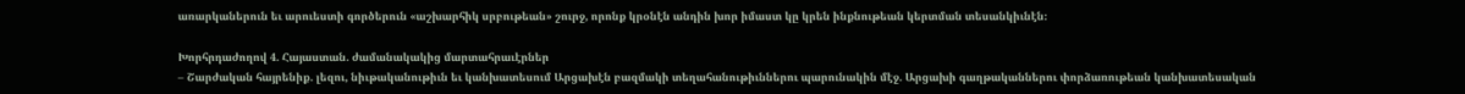առարկաներուն եւ արուեստի գործերուն «աշխարհիկ սրբութեան» շուրջ, որոնք կրօնէն անդին խոր իմաստ կը կրեն ինքնութեան կերտման տեսանկիւնէն։

Խորհրդաժողով 4. Հայաստան. ժամանակակից մարտահրաւէրներ
– Շարժական հայրենիք. լեզու, նիւթականութիւն եւ կանխատեսում Արցախէն բազմակի տեղահանութիւններու պարունակին մէջ. Արցախի գաղթականներու փորձառութեան կանխատեսական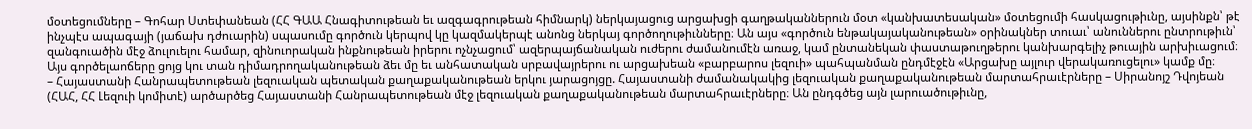մօտեցումները – Գոհար Ստեփանեան (ՀՀ ԳԱԱ Հնագիտութեան եւ ազգագրութեան հիմնարկ) ներկայացուց արցախցի գաղթականներուն մօտ «կանխատեսական» մօտեցումի հասկացութիւնը, այսինքն՝ թէ ինչպէս ապագայի (յաճախ դժուարին) սպասումը գործուն կերպով կը կազմակերպէ անոնց ներկայ գործողութիւնները։ Ան այս «գործուն ենթակայականութեան» օրինակներ տուաւ՝ անուններու ընտրութիւն՝ զանգուածին մէջ ձուլուելու համար, զինուորական ինքնութեան իրերու ոչնչացում՝ ազերպայճանական ուժերու ժամանումէն առաջ, կամ ընտանեկան փաստաթուղթերու կանխարգելիչ թուային արխիւացում։ Այս գործելաոճերը ցոյց կու տան դիմադրողականութեան ձեւ մը եւ անհատական սրբավայրերու ու արցախեան «բարբարոս լեզուի» պահպանման ընդմէջէն «Արցախը այլուր վերակառուցելու» կամք մը։
– Հայաստանի Հանրապետութեան լեզուական պետական քաղաքականութեան երկու յարացոյցը. Հայաստանի ժամանակակից լեզուական քաղաքականութեան մարտահրաւէրները – Սիրանոյշ Դվոյեան (ՀԱՀ, ՀՀ Լեզուի կոմիտէ) արծարծեց Հայաստանի Հանրապետութեան մէջ լեզուական քաղաքականութեան մարտահրաւէրները։ Ան ընդգծեց այն լարուածութիւնը,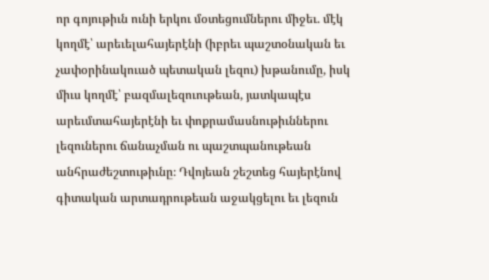որ գոյութիւն ունի երկու մօտեցումներու միջեւ. մէկ կողմէ՝ արեւելահայերէնի (իբրեւ պաշտօնական եւ չափօրինակուած պետական լեզու) խթանումը, իսկ միւս կողմէ՝ բազմալեզուութեան, յատկապէս արեւմտահայերէնի եւ փոքրամասնութիւններու լեզուներու ճանաչման ու պաշտպանութեան անհրաժեշտութիւնը։ Դվոյեան շեշտեց հայերէնով գիտական արտադրութեան աջակցելու եւ լեզուն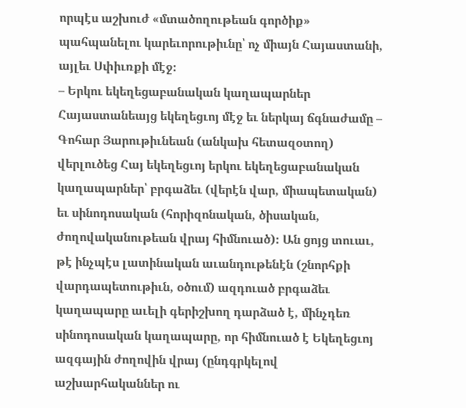որպէս աշխուժ «մտածողութեան գործիք» պահպանելու կարեւորութիւնը՝ ոչ միայն Հայաստանի, այլեւ Սփիւռքի մէջ։
– Երկու եկեղեցաբանական կաղապարներ Հայաստանեայց եկեղեցւոյ մէջ եւ ներկայ ճգնաժամը – Գոհար Յարութիւնեան (անկախ հետազօտող) վերլուծեց Հայ եկեղեցւոյ երկու եկեղեցաբանական կաղապարներ՝ բրգաձեւ (վերէն վար, միապետական) եւ սինոդոսական (հորիզոնական, ծիսական, ժողովականութեան վրայ հիմնուած)։ Ան ցոյց տուաւ, թէ ինչպէս լատինական աւանդութենէն (շնորհքի վարդապետութիւն, օծում) ազդուած բրգաձեւ կաղապարը աւելի գերիշխող դարձած է, մինչդեռ սինոդոսական կաղապարը, որ հիմնուած է Եկեղեցւոյ ազգային ժողովին վրայ (ընդգրկելով աշխարհականներ ու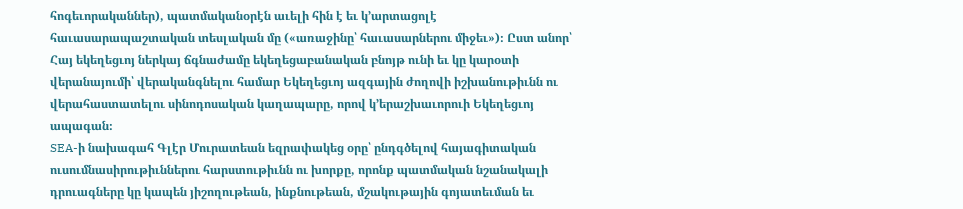հոգեւորականներ), պատմականօրէն աւելի հին է եւ կ՚արտացոլէ հաւասարապաշտական տեսլական մը («առաջինը՝ հաւասարներու միջեւ»)։ Ըստ անոր՝ Հայ եկեղեցւոյ ներկայ ճգնաժամը եկեղեցաբանական բնոյթ ունի եւ կը կարօտի վերանայումի՝ վերականգնելու համար Եկեղեցւոյ ազգային ժողովի իշխանութիւնն ու վերահաստատելու սինոդոսական կաղապարը, որով կ՚երաշխաւորուի Եկեղեցւոյ ապագան։
SEA-ի նախագահ Գլէր Մուրատեան եզրափակեց օրը՝ ընդգծելով հայագիտական ուսումնասիրութիւններու հարստութիւնն ու խորքը, որոնք պատմական նշանակալի դրուագները կը կապեն յիշողութեան, ինքնութեան, մշակութային գոյատեւման եւ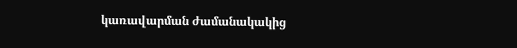կառավարման ժամանակակից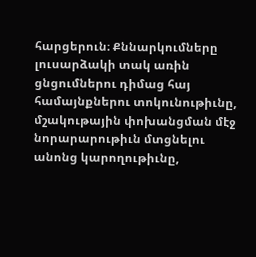հարցերուն։ Քննարկումները լուսարձակի տակ առին ցնցումներու դիմաց հայ համայնքներու տոկունութիւնը, մշակութային փոխանցման մէջ նորարարութիւն մտցնելու անոնց կարողութիւնը,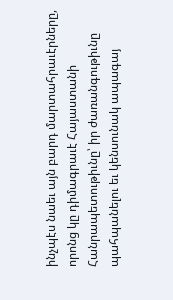ինչպէս նաեւ այն բարդ մարտահրաւէրները, որոնց կը դիմագրաւէ Հայաստանի Հանրապետութիւնը՝ իր ժառանգութիւնը պահպանելու եւ կենսունակ ապագայ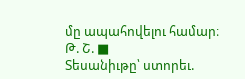մը ապահովելու համար։
Թ. Շ. ■
Տեսանիւթը՝ ստորեւ.